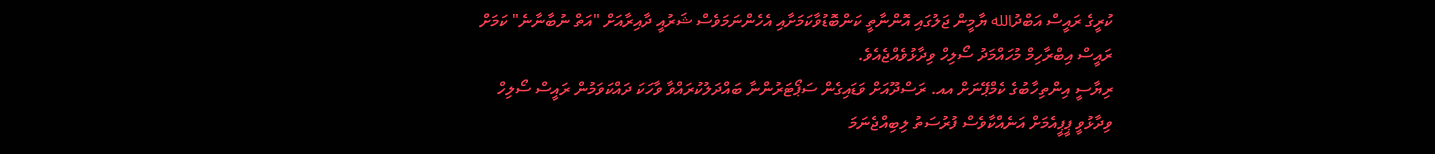ކުރީގެ ރައީސް އަބްދުالله ޔާމީން ޖަލުގައި އޮންނާތީ ކަންބޮޑުވާކަމަށާއި އެހެންނަމަވެސް ޝަރުއީ ދާއިރާއަށް "އަތް ނުބާނާނެ" ކަމަށް ރައީސް އިބްރާހިމް މުހައްމަދު ސޯލިހް ވިދާޅުވެއްޖެއެވެ.
ރިޔާސީ އިންތިހާބުގެ ކެމްޕޭނަށް އއ. ރަސްދޫއަށް ވަޑައިގެން ސަޕޯޓަރުންނާ ބައްދަލުކުރައްވާ ވާހަކަ ދައްކަވަމުން ރައީސް ސޯލިހް ވިދާޅުވީ ޕީޕީއެމަށް އަނެއްކާވެސް ފުރުސަތު ލިބިއްޖެނަމަ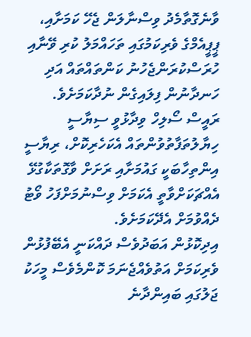ވާނެގޮތާމެދު ވިސްނާލަން ޖެހޭ ކަމަށާއި، ޕީޕީއެމްގެ ވެރިކަމުގައި ތަހައްމަލު ކުރި ވޭނާއި ހުރަސްކުރަންޖެހުނު ކަންތައްތައް އަދި ހަނދާނުން ފިލައިގެން ނުދާކަމަށެވެ.
ރައީސް ސޯލިހް ވިދާޅުވީ ސިޔާސީ ހިޔާލުތަފާތުވުންތައް އެކަހެރިކޮށް، ރިޔާސީ އިންތިހާބަކީ ގައުމަށާއި ރަށަށް ވާގޮތަކާގުޅޭ އެއްޗަކަށްވާތީ އެކަމަށް ވިސްނުމަށްފަހު ވޯޓު ދެއްވުމަށް އެދޭކަމަށެވެ.
އިދިކޮޅުން އަބަދުވެސް ދައްކަނީ އެބޭފުޅުން ވެރިކަމަށް އަތުވެއްޖެނަމަ ކޮންމެވެސް މީހަކު ޖަލުގައި ބައިންދާނެ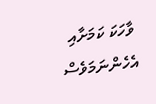ވާހަކަ ކަމަށާއި އެހެންނަމަވެސް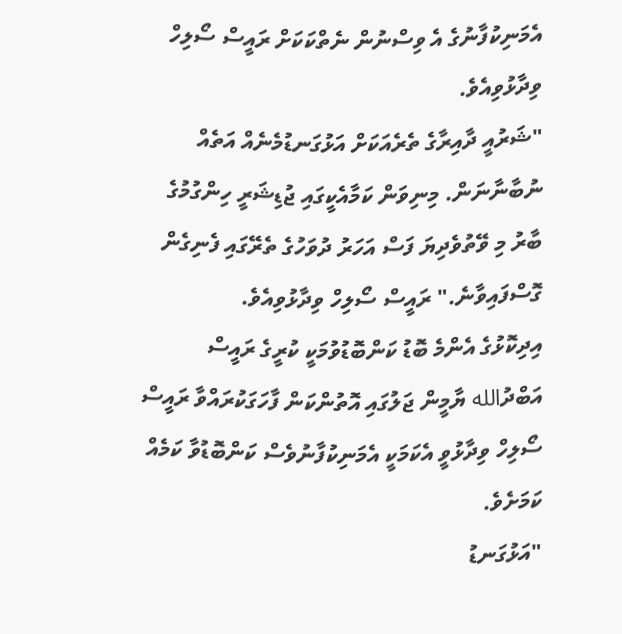އެމަނިކުފާނުގެ އެ ވިސްނުން ނެތްކަކަށް ރައީސް ސޯލިހް ވިދާޅުވިއެވެ.
"ޝަރުއީ ދާއިރާގެ ތެރެއަކަށް އަޅުގަނޑުމެނެއް އަތެއް ނުބާނާނަން. މިނިވަން ކަމާއެކީގައި ޖުޑިޝަރީ ހިންގުމުގެ ބާރު މި ވޭތުވެދިޔަ ފަސް އަހަރު ދުވަހުގެ ތެރޭގައި ފެނިގެން ގޮސްފައިވާނެ." ރައީސް ސޯލިހް ވިދާޅުވިއެވެ.
އިދިކޮޅުގެ އެންމެ ބޮޑު ކަންބޮޑުވުމަކީ ކުރީގެ ރައީސް އަބްދުالله ޔާމީން ޖަލުގައި އޮތުންކަން ފާހަގަކުރައްވާ ރައީސް ސޯލިހް ވިދާޅުވީ އެކަމަކީ އެމަނިކުފާނުވެސް ކަންބޮޑުވާ ކަމެއް ކަމަށެވެ.
"އަޅުގަނޑު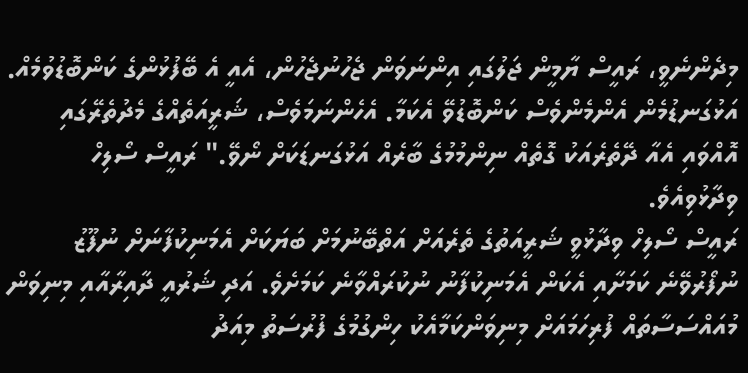މިދެންނެވީ، ރައީސް ޔާމީން ޖަލުގައި އިންނަވަން ޖެހުނުޖެހުން، އެއީ އެ ބޭފުޅުންގެ ކަންބޮޑުވުމެއް. އަޅުގަނޑުމެން އެންމެންވެސް ކަންބޮޑުވޭ އެކަމާ. އެހެންނަމަވެސް، ޝަރީއަތެއްގެ މެދުތެރޭގައި އޮއްވައި އެއާ ދޭތެރެއަކު ގޮތެއް ނިންމުމުގެ ބާރެއް އަޅުގަނޑަކަށް ނޯވޭ." ރައީސް ސޯލިހް ވިދާޅުވިއެވެ.
ރައީސް ސޯލިހް ވިދާޅުވީ ޝަރީއަތުގެ ތެރެއަށް އަތްބޭނުމަށް ބަޔަކަށް އެމަނިކުފާނަށް ނުފޫޒު ނުފޯރުވޭނެ ކަމަށާއި އެކަން އެމަނިކުފާނު ނުކުރައްވާނެ ކަމަށެވެ. އަދި ޝަރުއީ ދާއިރާއާއި މިނިވަން މުއައްސަސާތައް ފުރިހަމައަށް މިނިވަންކަމާއެކު ހިންގުމުގެ ފުރުސަތު މިއަދު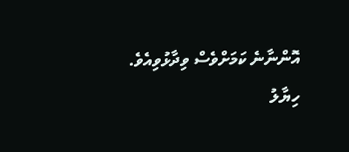އޮންނާނެ ކަމަށްވެސް ވިދާޅުވިއެވެ.
ހިޔާލު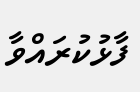ފާޅުކުރައްވާ